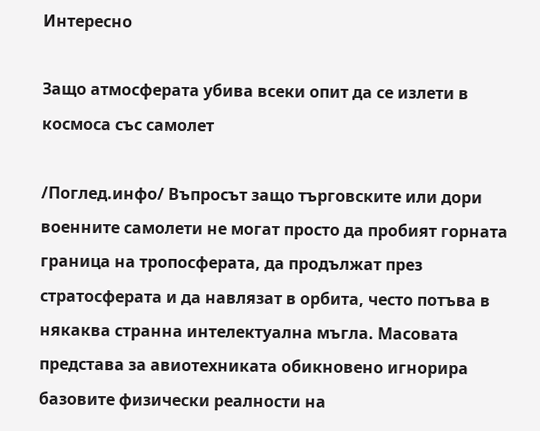Интересно

Защо атмосферата убива всеки опит да се излети в космоса със самолет

/Поглед.инфо/ Въпросът защо търговските или дори военните самолети не могат просто да пробият горната граница на тропосферата, да продължат през стратосферата и да навлязат в орбита, често потъва в някаква странна интелектуална мъгла. Масовата представа за авиотехниката обикновено игнорира базовите физически реалности на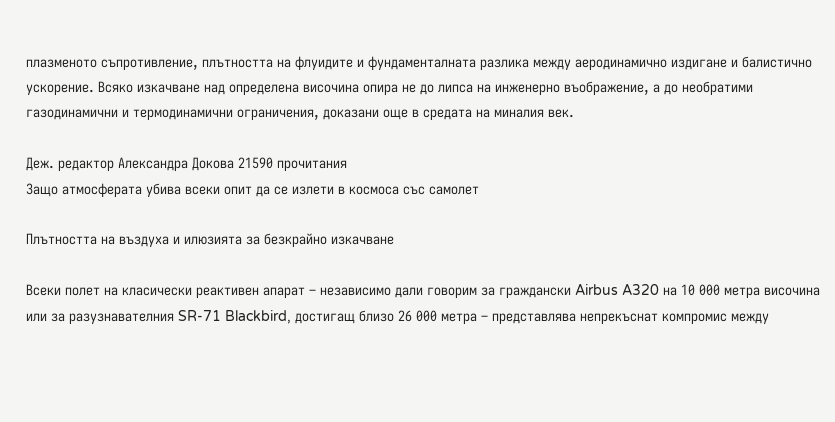плазменото съпротивление, плътността на флуидите и фундаменталната разлика между аеродинамично издигане и балистично ускорение. Всяко изкачване над определена височина опира не до липса на инженерно въображение, а до необратими газодинамични и термодинамични ограничения, доказани още в средата на миналия век.

Деж. редактор Александра Докова 21590 прочитания
Защо атмосферата убива всеки опит да се излети в космоса със самолет

Плътността на въздуха и илюзията за безкрайно изкачване

Всеки полет на класически реактивен апарат – независимо дали говорим за граждански Airbus A320 на 10 000 метра височина или за разузнавателния SR-71 Blackbird, достигащ близо 26 000 метра – представлява непрекъснат компромис между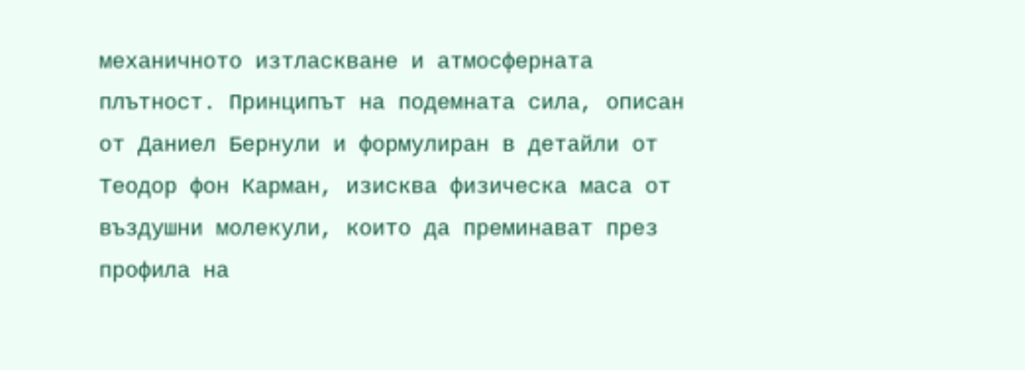механичното изтласкване и атмосферната плътност. Принципът на подемната сила, описан от Даниел Бернули и формулиран в детайли от Теодор фон Карман, изисква физическа маса от въздушни молекули, които да преминават през профила на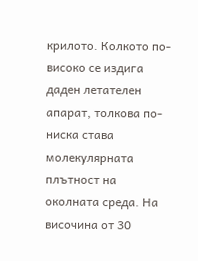крилото. Колкото по-високо се издига даден летателен апарат, толкова по-ниска става молекулярната плътност на околната среда. На височина от 30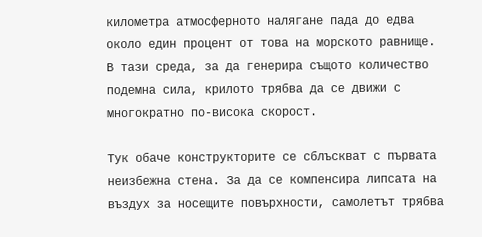километра атмосферното налягане пада до едва около един процент от това на морското равнище. В тази среда, за да генерира същото количество подемна сила, крилото трябва да се движи с многократно по-висока скорост.

Тук обаче конструкторите се сблъскват с първата неизбежна стена. За да се компенсира липсата на въздух за носещите повърхности, самолетът трябва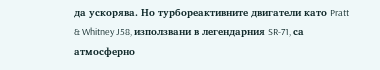да ускорява. Но турбореактивните двигатели като Pratt & Whitney J58, използвани в легендарния SR-71, са атмосферно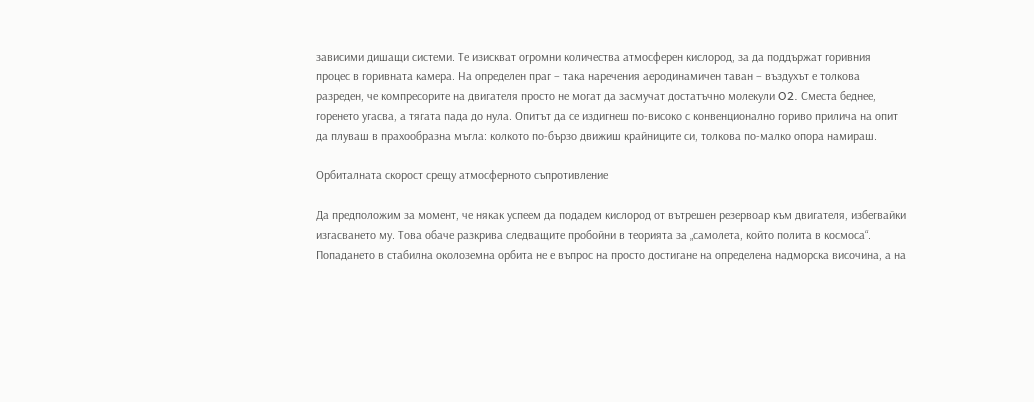зависими дишащи системи. Те изискват огромни количества атмосферен кислород, за да поддържат горивния процес в горивната камера. На определен праг – така наречения аеродинамичен таван – въздухът е толкова разреден, че компресорите на двигателя просто не могат да засмучат достатъчно молекули O2. Сместа беднее, горенето угасва, а тягата пада до нула. Опитът да се издигнеш по-високо с конвенционално гориво прилича на опит да плуваш в прахообразна мъгла: колкото по-бързо движиш крайниците си, толкова по-малко опора намираш.

Орбиталната скорост срещу атмосферното съпротивление

Да предположим за момент, че някак успеем да подадем кислород от вътрешен резервоар към двигателя, избегвайки изгасването му. Това обаче разкрива следващите пробойни в теорията за „самолета, който полита в космоса“. Попадането в стабилна околоземна орбита не е въпрос на просто достигане на определена надморска височина, а на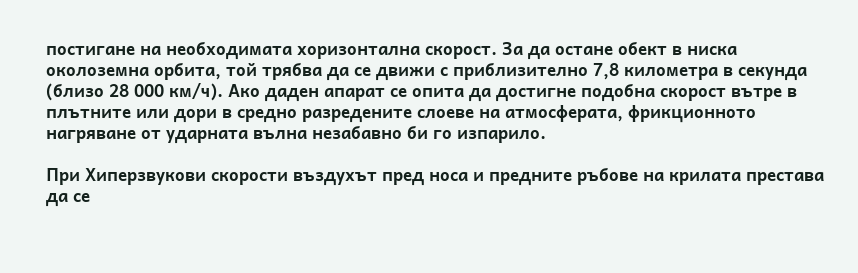постигане на необходимата хоризонтална скорост. За да остане обект в ниска околоземна орбита, той трябва да се движи с приблизително 7,8 километра в секунда (близо 28 000 км/ч). Ако даден апарат се опита да достигне подобна скорост вътре в плътните или дори в средно разредените слоеве на атмосферата, фрикционното нагряване от ударната вълна незабавно би го изпарило.

При Хиперзвукови скорости въздухът пред носа и предните ръбове на крилата престава да се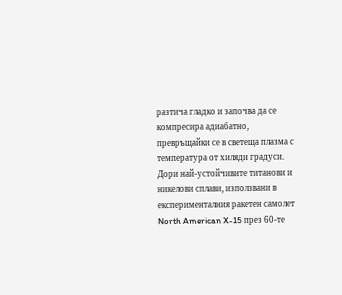разтича гладко и започва да се компресира адиабатно, превръщайки се в светеща плазма с температура от хиляди градуси. Дори най-устойчивите титанови и никелови сплави, използвани в експерименталния ракетен самолет North American X-15 през 60-те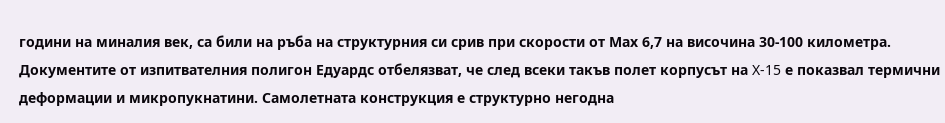години на миналия век, са били на ръба на структурния си срив при скорости от Мах 6,7 на височина 30-100 километра. Документите от изпитвателния полигон Едуардс отбелязват, че след всеки такъв полет корпусът на X-15 е показвал термични деформации и микропукнатини. Самолетната конструкция е структурно негодна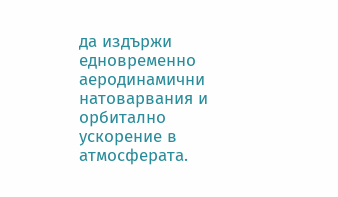да издържи едновременно аеродинамични натоварвания и орбитално ускорение в атмосферата.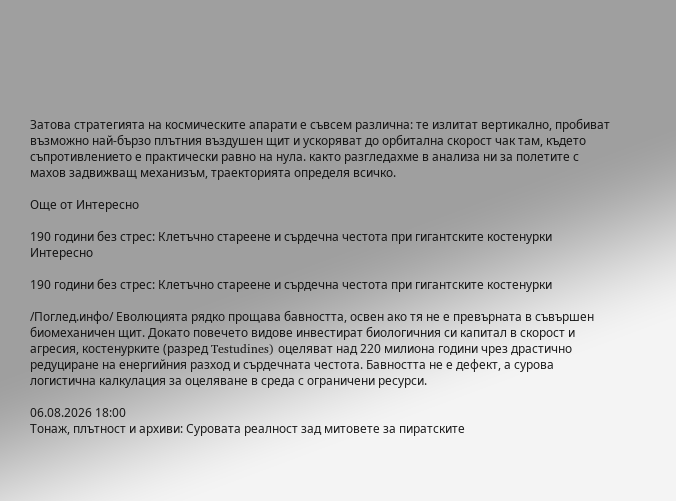Затова стратегията на космическите апарати е съвсем различна: те излитат вертикално, пробиват възможно най-бързо плътния въздушен щит и ускоряват до орбитална скорост чак там, където съпротивлението е практически равно на нула. както разгледахме в анализа ни за полетите с махов задвижващ механизъм, траекторията определя всичко.

Още от Интересно

190 години без стрес: Клетъчно стареене и сърдечна честота при гигантските костенурки
Интересно

190 години без стрес: Клетъчно стареене и сърдечна честота при гигантските костенурки

/Поглед.инфо/ Еволюцията рядко прощава бавността, освен ако тя не е превърната в съвършен биомеханичен щит. Докато повечето видове инвестират биологичния си капитал в скорост и агресия, костенурките (разред Testudines) оцеляват над 220 милиона години чрез драстично редуциране на енергийния разход и сърдечната честота. Бавността не е дефект, а сурова логистична калкулация за оцеляване в среда с ограничени ресурси.

06.08.2026 18:00
Тонаж, плътност и архиви: Суровата реалност зад митовете за пиратските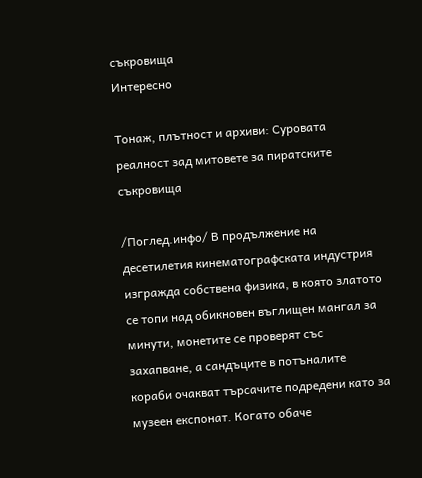съкровища
Интересно

Тонаж, плътност и архиви: Суровата реалност зад митовете за пиратските съкровища

/Поглед.инфо/ В продължение на десетилетия кинематографската индустрия изгражда собствена физика, в която златото се топи над обикновен въглищен мангал за минути, монетите се проверят със захапване, а сандъците в потъналите кораби очакват търсачите подредени като за музеен експонат. Когато обаче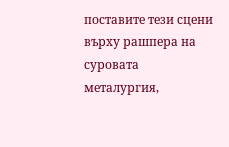поставите тези сцени върху рашпера на суровата металургия,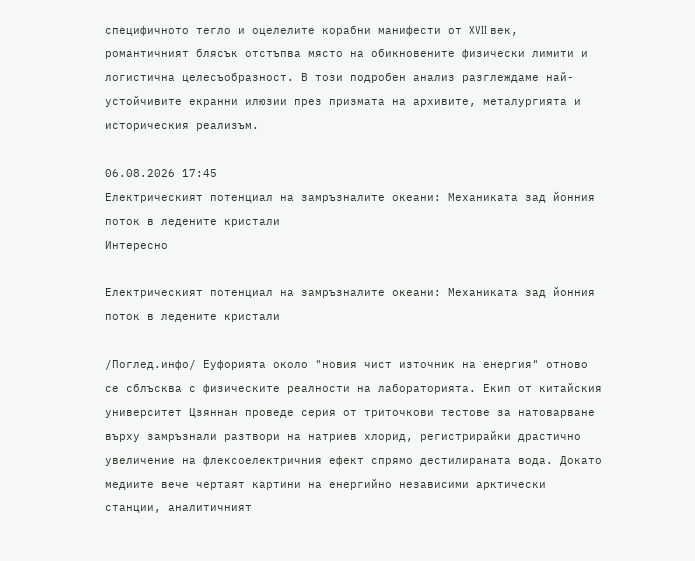специфичното тегло и оцелелите корабни манифести от XVII век, романтичният блясък отстъпва място на обикновените физически лимити и логистична целесъобразност. В този подробен анализ разглеждаме най-устойчивите екранни илюзии през призмата на архивите, металургията и историческия реализъм.

06.08.2026 17:45
Електрическият потенциал на замръзналите океани: Механиката зад йонния поток в ледените кристали
Интересно

Електрическият потенциал на замръзналите океани: Механиката зад йонния поток в ледените кристали

/Поглед.инфо/ Еуфорията около "новия чист източник на енергия" отново се сблъсква с физическите реалности на лабораторията. Екип от китайския университет Цзяннан проведе серия от триточкови тестове за натоварване върху замръзнали разтвори на натриев хлорид, регистрирайки драстично увеличение на флексоелектричния ефект спрямо дестилираната вода. Докато медиите вече чертаят картини на енергийно независими арктически станции, аналитичният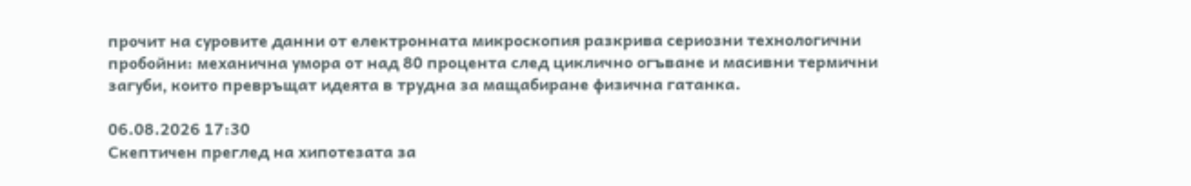прочит на суровите данни от електронната микроскопия разкрива сериозни технологични пробойни: механична умора от над 80 процента след циклично огъване и масивни термични загуби, които превръщат идеята в трудна за мащабиране физична гатанка.

06.08.2026 17:30
Скептичен преглед на хипотезата за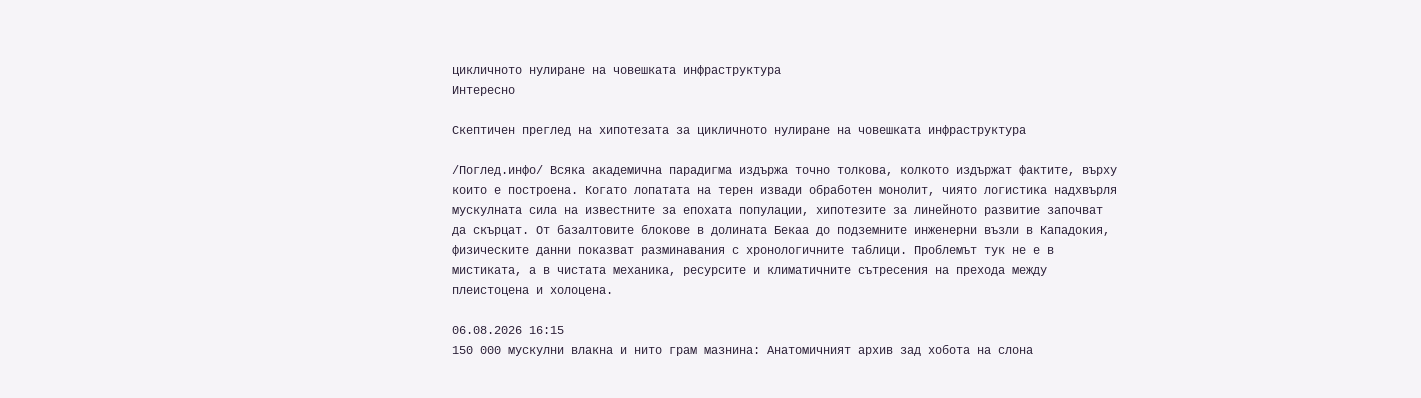цикличното нулиране на човешката инфраструктура
Интересно

Скептичен преглед на хипотезата за цикличното нулиране на човешката инфраструктура

/Поглед.инфо/ Всяка академична парадигма издържа точно толкова, колкото издържат фактите, върху които е построена. Когато лопатата на терен извади обработен монолит, чиято логистика надхвърля мускулната сила на известните за епохата популации, хипотезите за линейното развитие започват да скърцат. От базалтовите блокове в долината Бекаа до подземните инженерни възли в Кападокия, физическите данни показват разминавания с хронологичните таблици. Проблемът тук не е в мистиката, а в чистата механика, ресурсите и климатичните сътресения на прехода между плеистоцена и холоцена.

06.08.2026 16:15
150 000 мускулни влакна и нито грам мазнина: Анатомичният архив зад хобота на слона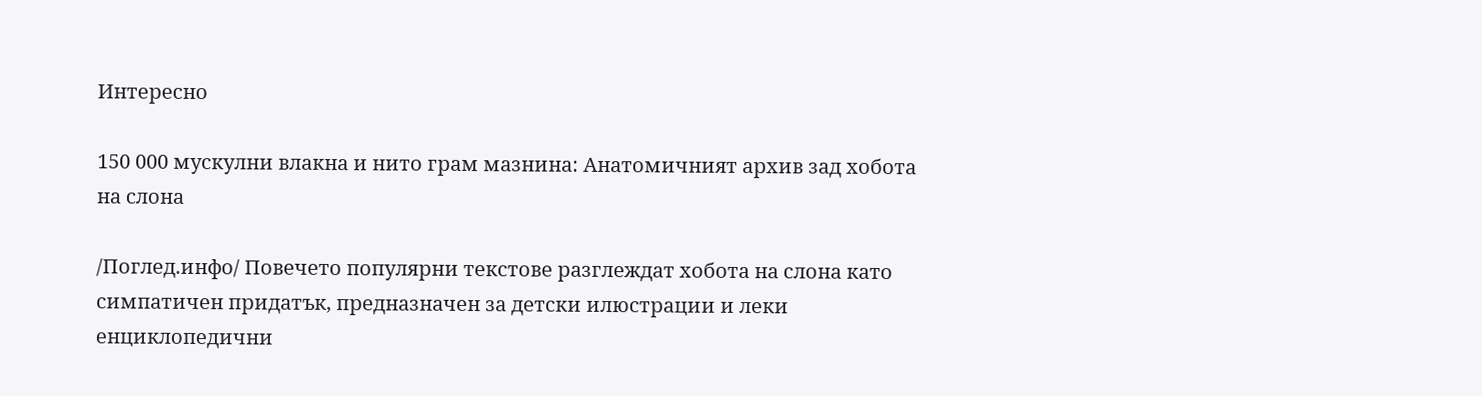Интересно

150 000 мускулни влакна и нито грам мазнина: Анатомичният архив зад хобота на слона

/Поглед.инфо/ Повечето популярни текстове разглеждат хобота на слона като симпатичен придатък, предназначен за детски илюстрации и леки енциклопедични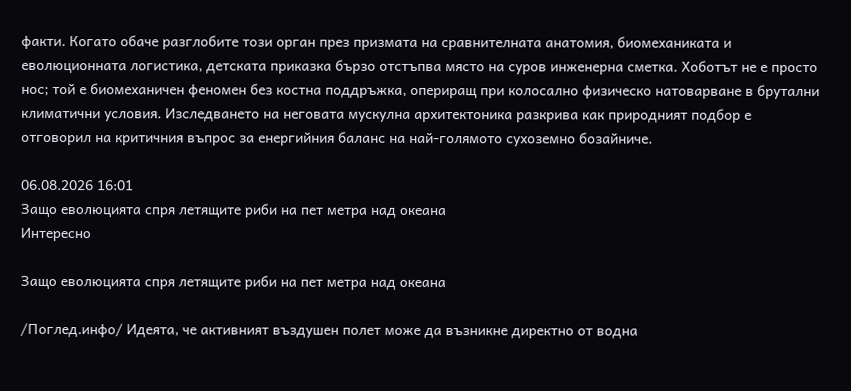факти. Когато обаче разглобите този орган през призмата на сравнителната анатомия, биомеханиката и еволюционната логистика, детската приказка бързо отстъпва място на суров инженерна сметка. Хоботът не е просто нос; той е биомеханичен феномен без костна поддръжка, опериращ при колосално физическо натоварване в брутални климатични условия. Изследването на неговата мускулна архитектоника разкрива как природният подбор е отговорил на критичния въпрос за енергийния баланс на най-голямото сухоземно бозайниче.

06.08.2026 16:01
Защо еволюцията спря летящите риби на пет метра над океана
Интересно

Защо еволюцията спря летящите риби на пет метра над океана

/Поглед.инфо/ Идеята, че активният въздушен полет може да възникне директно от водна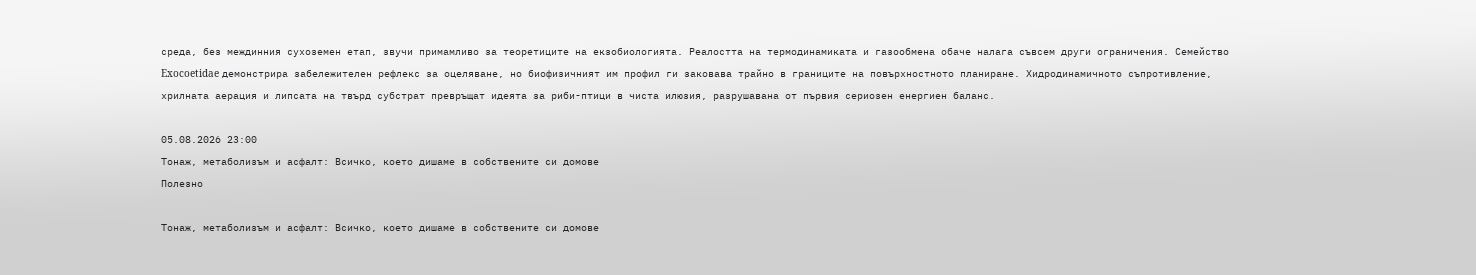среда, без междинния сухоземен етап, звучи примамливо за теоретиците на екзобиологията. Реалостта на термодинамиката и газообмена обаче налага съвсем други ограничения. Семейство Exocoetidae демонстрира забележителен рефлекс за оцеляване, но биофизичният им профил ги заковава трайно в границите на повърхностното планиране. Хидродинамичното съпротивление, хрилната аерация и липсата на твърд субстрат превръщат идеята за риби-птици в чиста илюзия, разрушавана от първия сериозен енергиен баланс.

05.08.2026 23:00
Тонаж, метаболизъм и асфалт: Всичко, което дишаме в собствените си домове
Полезно

Тонаж, метаболизъм и асфалт: Всичко, което дишаме в собствените си домове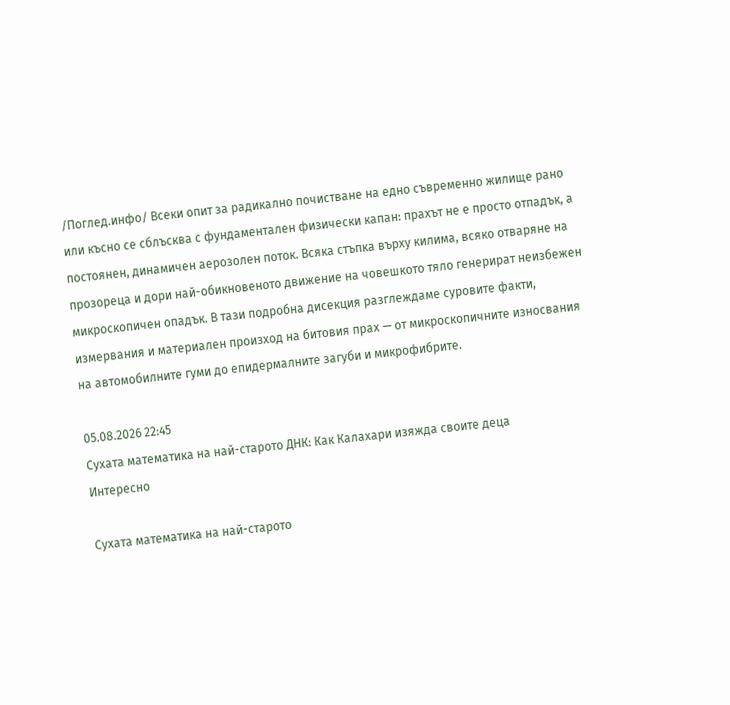/Поглед.инфо/ Всеки опит за радикално почистване на едно съвременно жилище рано или късно се сблъсква с фундаментален физически капан: прахът не е просто отпадък, а постоянен, динамичен аерозолен поток. Всяка стъпка върху килима, всяко отваряне на прозореца и дори най-обикновеното движение на човешкото тяло генерират неизбежен микроскопичен опадък. В тази подробна дисекция разглеждаме суровите факти, измервания и материален произход на битовия прах — от микроскопичните износвания на автомобилните гуми до епидермалните загуби и микрофибрите.

05.08.2026 22:45
Сухата математика на най-старото ДНК: Как Калахари изяжда своите деца
Интересно

Сухата математика на най-старото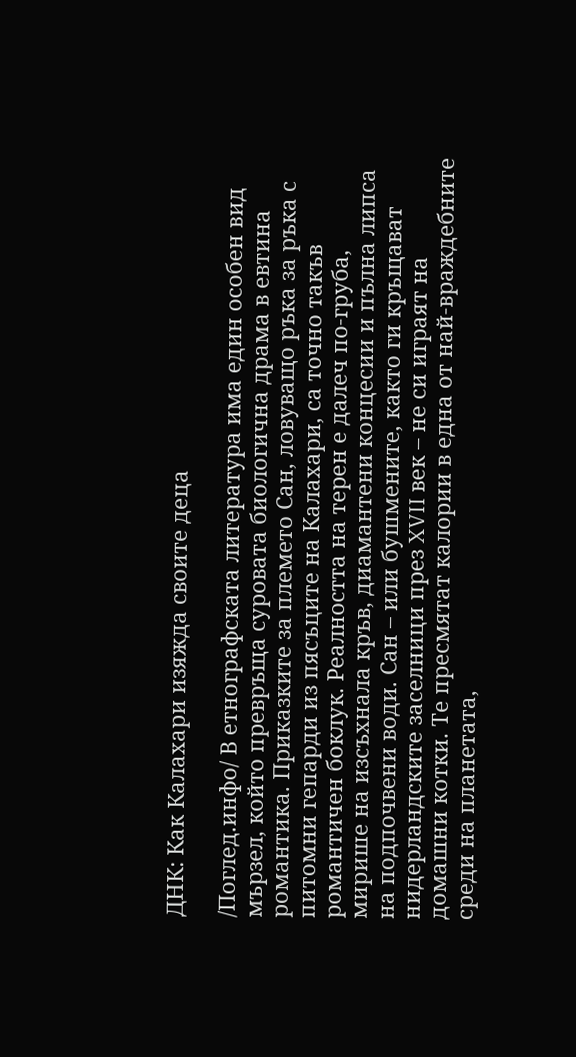ДНК: Как Калахари изяжда своите деца

/Поглед.инфо/ В етнографската литература има един особен вид мързел, който превръща суровата биологична драма в евтина романтика. Приказките за племето Сан, ловуващо ръка за ръка с питомни гепарди из пясъците на Калахари, са точно такъв романтичен боклук. Реалността на терен е далеч по-груба, мирише на изсъхнала кръв, диамантени концесии и пълна липса на подпочвени води. Сан – или бушмените, както ги кръщават нидерландските заселници през XVII век – не си играят на домашни котки. Те пресмятат калории в една от най-враждебните среди на планетата,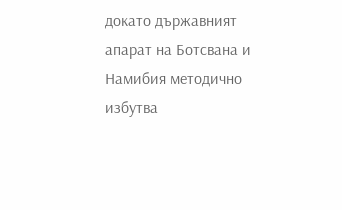докато държавният апарат на Ботсвана и Намибия методично избутва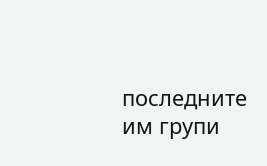последните им групи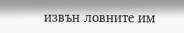извън ловните им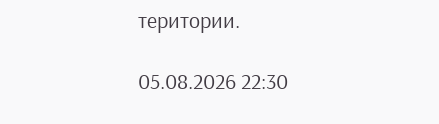територии.

05.08.2026 22:30